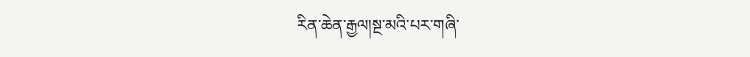རིན་ཆེན་རྒྱལ།སྔ་མའི་པར་གཞི་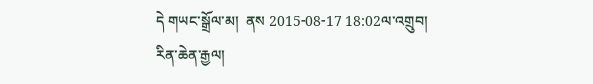དེ གཡང་སྒྲོལ་མ།  ནས 2015-08-17 18:02ལ་འགྲུབ།
རིན་ཆེན་རྒྱལ།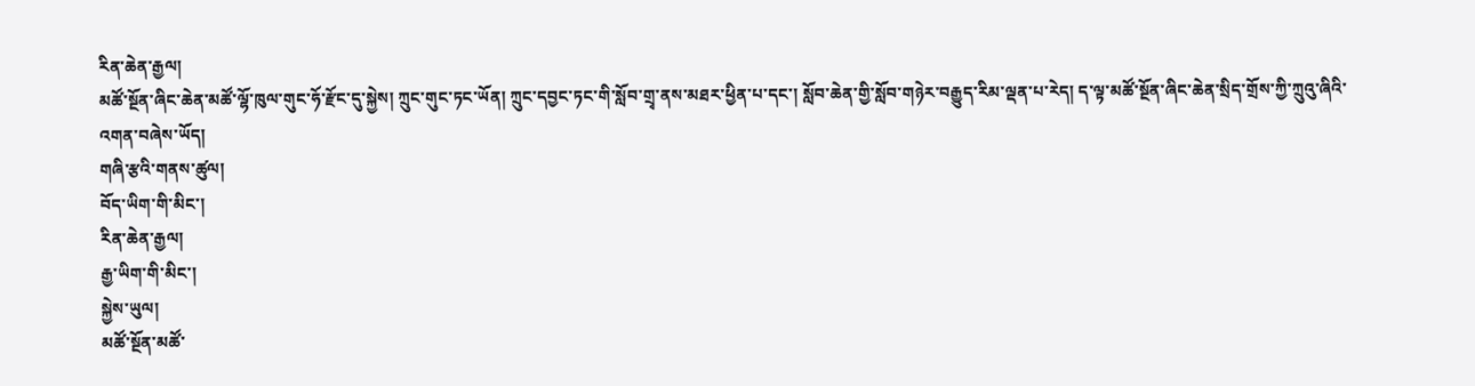རིན་ཆེན་རྒྱལ།
མཚོ་སྔོན་ཞིང་ཆེན་མཚོ་ལྷོ་ཁུལ་གུང་ཧོ་རྫོང་དུ་སྐྱེས། ཀྲུང་གུང་ཏང་ཡོན། ཀྲུང་དབྱང་ཏང་གི་སློབ་གྲྭ་ནས་མཐར་ཕྱིན་པ་དང་། སློབ་ཆེན་གྱི་སློབ་གཉེར་བརྒྱུད་རིམ་ལྡན་པ་རེད། ད་ལྟ་མཚོ་སྔོན་ཞིང་ཆེན་སྲིད་གྲོས་ཀྱི་ཀྲུའུ་ཞིའི་འགན་བཞེས་ཡོད།
གཞི་རྩའི་གནས་ཚུལ།
བོད་ཡིག་གི་མིང་།
རིན་ཆེན་རྒྱལ།
རྒྱ་ཡིག་གི་མིང་།
སྐྱེས་ཡུལ།
མཚོ་སྔོན་མཚོ་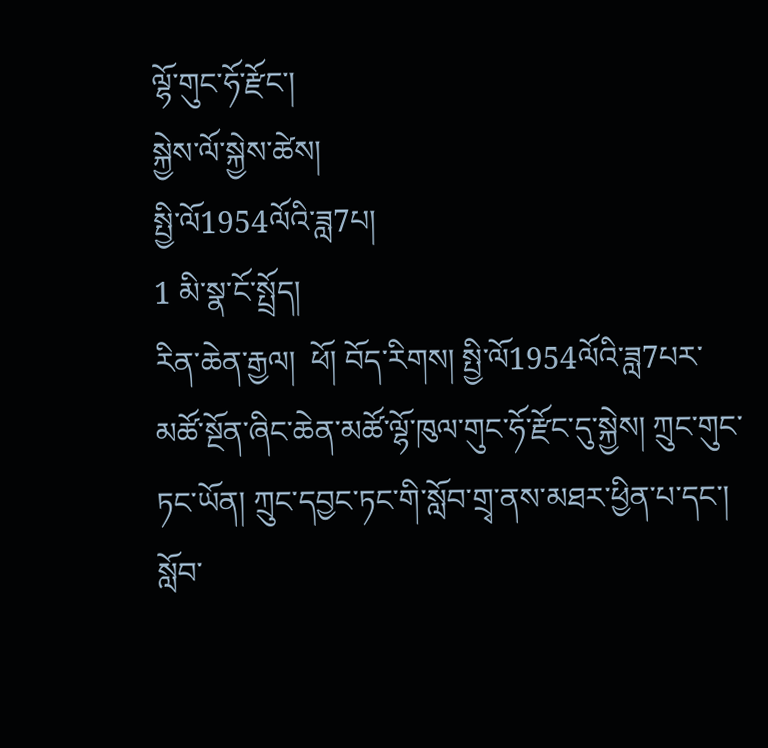ལྷོ་གུང་ཧོ་རྫོང་།
སྐྱེས་ལོ་སྐྱེས་ཚེས།
སྤྱི་ལོ1954ལོའི་ཟླ7པ།
1 མི་སྣ་ངོ་སྤྲོད།
རིན་ཆེན་རྒྱལ།  ཕོ། བོད་རིགས། སྤྱི་ལོ1954ལོའི་ཟླ7པར་མཚོ་སྔོན་ཞིང་ཆེན་མཚོ་ལྷོ་ཁུལ་གུང་ཧོ་རྫོང་དུ་སྐྱེས། ཀྲུང་གུང་ཏང་ཡོན། ཀྲུང་དབྱང་ཏང་གི་སློབ་གྲྭ་ནས་མཐར་ཕྱིན་པ་དང་། སློབ་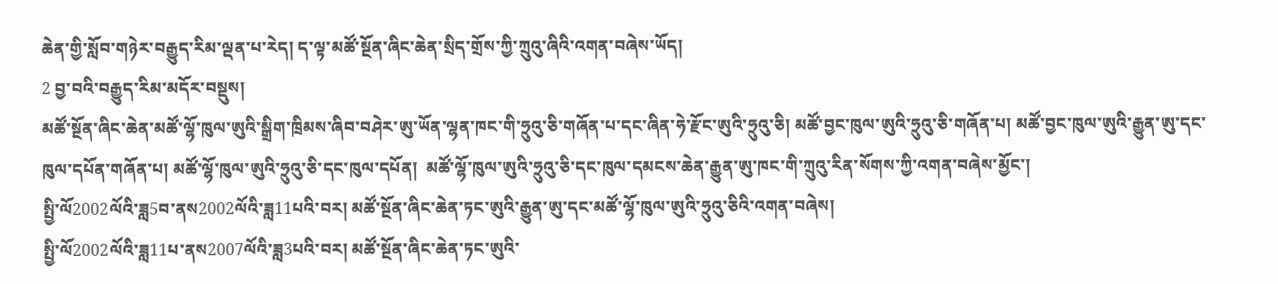ཆེན་གྱི་སློབ་གཉེར་བརྒྱུད་རིམ་ལྡན་པ་རེད། ད་ལྟ་མཚོ་སྔོན་ཞིང་ཆེན་སྲིད་གྲོས་ཀྱི་ཀྲུའུ་ཞིའི་འགན་བཞེས་ཡོད།
2 བྱ་བའི་བརྒྱུད་རིམ་མདོར་བསྡུས།
མཚོ་སྔོན་ཞིང་ཆེན་མཚོ་ལྷོ་ཁུལ་ཨུའི་སྒྲིག་ཁྲིམས་ཞིབ་བཤེར་ཨུ་ཡོན་ལྷན་ཁང་གི་ཧྲུའུ་ཅི་གཞོན་པ་དང་ཞིན་ཧེ་རྫོང་ཨུའི་ཧྲུའུ་ཅི། མཚོ་བྱང་ཁུལ་ཨུའི་ཧྲུའུ་ཅི་གཞོན་པ། མཚོ་བྱང་ཁུལ་ཨུའི་རྒྱུན་ཨུ་དང་ཁུལ་དཔོན་གཞོན་པ། མཚོ་ལྷོ་ཁུལ་ཨུའི་ཧྲུའུ་ཅི་དང་ཁུལ་དཔོན།  མཚོ་ལྷོ་ཁུལ་ཨུའི་ཧྲུའུ་ཅི་དང་ཁུལ་དམངས་ཆེན་རྒྱུན་ཨུ་ཁང་གི་ཀྲུའུ་རིན་སོགས་ཀྱི་འགན་བཞེས་མྱོང་།
སྤྱི་ལོ2002ལོའི་ཟླ5བ་ནས2002ལོའི་ཟླ11པའི་བར། མཚོ་སྔོན་ཞིང་ཆེན་ཏང་ཨུའི་རྒྱུན་ཨུ་དང་མཚོ་ལྷོ་ཁུལ་ཨུའི་ཧྲུའུ་ཅིའི་འགན་བཞེས།
སྤྱི་ལོ2002ལོའི་ཟླ11པ་ནས2007ལོའི་ཟླ3པའི་བར། མཚོ་སྔོན་ཞིང་ཆེན་ཏང་ཨུའི་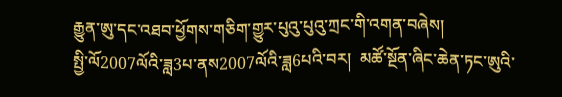རྒྱུན་ཨུ་དང་འཐབ་ཕྱོགས་གཅིག་གྱུར་པུའུ་པུའུ་ཀྲང་གི་འགན་བཞེས།
སྤྱི་ལོ2007ལོའི་ཟླ3པ་ནས2007ལོའི་ཟླ6པའི་བར།  མཚོ་སྔོན་ཞིང་ཆེན་ཏང་ཨུའི་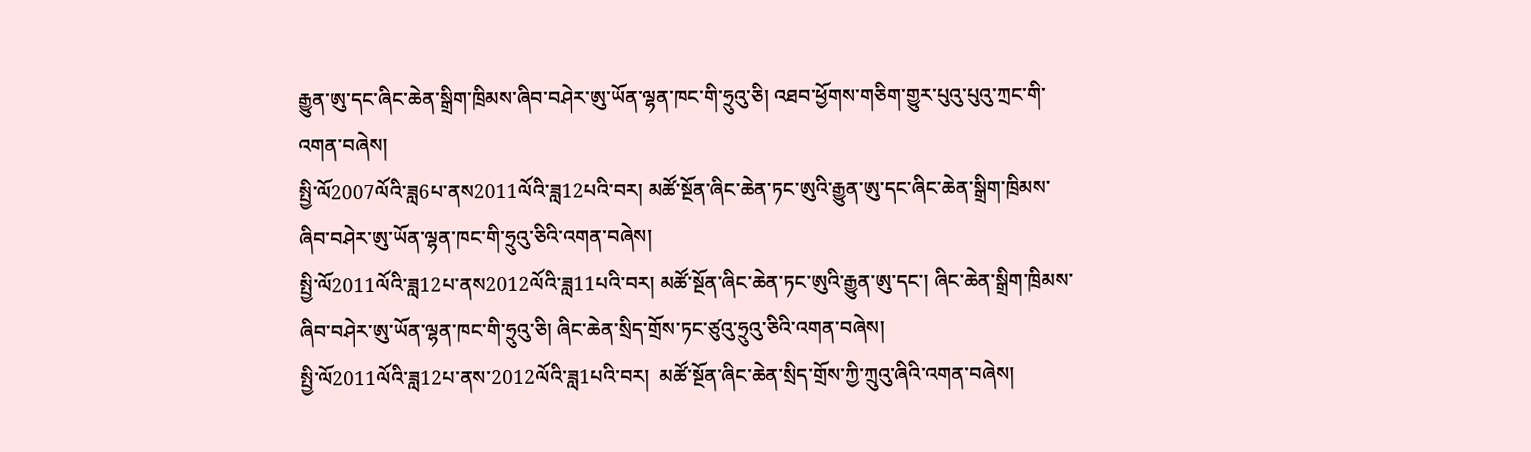རྒྱུན་ཨུ་དང་ཞིང་ཆེན་སྒྲིག་ཁྲིམས་ཞིབ་བཤེར་ཨུ་ཡོན་ལྷན་ཁང་གི་ཧྲུའུ་ཅི། འཐབ་ཕྱོགས་གཅིག་གྱུར་པུའུ་པུའུ་ཀྲང་གི་འགན་བཞེས།
སྤྱི་ལོ2007ལོའི་ཟླ6པ་ནས2011ལོའི་ཟླ12པའི་བར། མཚོ་སྔོན་ཞིང་ཆེན་ཏང་ཨུའི་རྒྱུན་ཨུ་དང་ཞིང་ཆེན་སྒྲིག་ཁྲིམས་ཞིབ་བཤེར་ཨུ་ཡོན་ལྷན་ཁང་གི་ཧྲུའུ་ཅིའི་འགན་བཞེས།
སྤྱི་ལོ2011ལོའི་ཟླ12པ་ནས2012ལོའི་ཟླ11པའི་བར། མཚོ་སྔོན་ཞིང་ཆེན་ཏང་ཨུའི་རྒྱུན་ཨུ་དང་། ཞིང་ཆེན་སྒྲིག་ཁྲིམས་ཞིབ་བཤེར་ཨུ་ཡོན་ལྷན་ཁང་གི་ཧྲུའུ་ཅི། ཞིང་ཆེན་སྲིད་གྲོས་ཏང་ཙུའུ་ཧྲུའུ་ཅིའི་འགན་བཞེས།
སྤྱི་ལོ2011ལོའི་ཟླ12པ་ནས་2012ལོའི་ཟླ1པའི་བར།  མཚོ་སྔོན་ཞིང་ཆེན་སྲིད་གྲོས་ཀྱི་ཀྲུའུ་ཞིའི་འགན་བཞེས།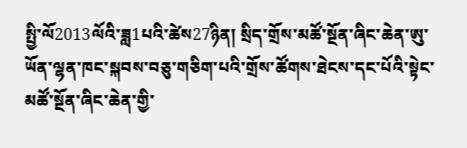སྤྱི་ལོ2013ལོའི་ཟླ1པའི་ཚེས27ཉིན། སྲིད་གྲོས་མཚོ་སྔོན་ཞིང་ཆེན་ཨུ་ཡོན་ལྷན་ཁང་སྐབས་བཅུ་གཅིག་པའི་གྲོས་ཚོགས་ཐེངས་དང་པོའི་སྟེང་མཚོ་སྔོན་ཞིང་ཆེན་གྱི་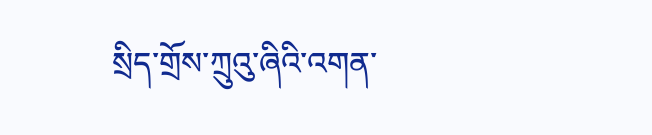སྲིད་གྲོས་ཀྲུའུ་ཞིའི་འགན་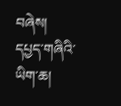བཞེས།
དཔྱད་གཞིའི་ཡིག་ཆ།